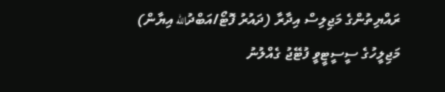ރައްޔިތުންގެ މަޖިލިސް އިދާރާ (ދައުރު ފޮޓޯ/އަބްދުالله އިޔާން)
މަޖިލީހުގެ ސީސީޓީވީ ފުޓޭޖު ގެއްލުނު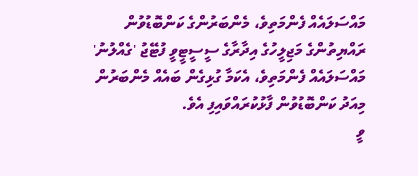މައްސަލައެއް ފެންމަތިވެ، މެންބަރުންގެ ކަންބޮޑުވުން
ރައްޔިތުންގެ މަޖިލީހުގެ އިދާރާގެ ސީސީޓީވީ ފުޓޭޖު 'ގެއްލުނު' މައްސަލައެއް ފެންމަތިވެ، އެކަމާ ގުޅިގެން ބައެއް މެންބަރުން މިއަދު ކަންބޮޑުވުން ފާޅުކުރައްވައިފި އެވެ.
ވީ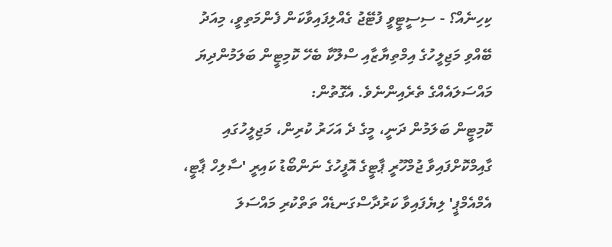ކިހިނެއް؟ - ސިސީޓީވީ ފުޓޭޖު ގެއްލިފައިވާކަން ފެންމަތިވީ، މިއަދު ބޭއްވި މަޖިލީހުގެ އިމްތިޔާޒާއި ސްލޫކާ ބެހޭ ކޮމިޓީން ބަލަމުންދިޔަ މައްސަލައެއްގެ ތެރެއިންނެވެ. އެގޮތުން:
ކޮމިޓީން ބަލަމުން ދަނީ، މީގެ ދެ އަހަރު ކުރިން، މަޖިލީހުގައި ގާއިމްކޮށްފައިވާ ޖުމްހޫރީ ޕާޓީގެ އޮފީހުގެ ނަންބޯޑު ކައިރީ 'ސާލިހް ޕާޓީ، އެމްއެމްޕީ' ލިޔެފައިވާ ކަރުދާސްގަނޑެއް ތަތްކުރި މައްސަލަ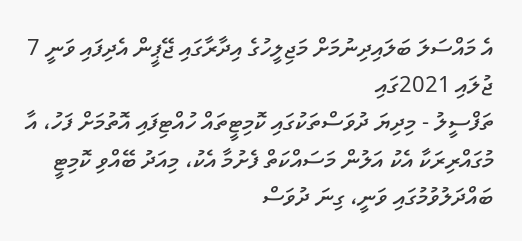އެ މައްސަލަ ބަލައިދިނުމަށް މަޖިލީހުގެ އިދާރާގައި ޖޭޕީން އެދިފައި ވަނީ 7 ޖުލައި 2021ގައި
ތަފްސީލު - މިދިޔަ ދުވަސްތަކުގައި ކޮމިޓީތައް ހުއްޓިފައި އޮތުމަށް ފަހު، އާ މުގައްރިރަކާ އެކު އަލުން މަސައްކަތް ފެށުމާ އެކު، މިއަދު ބޭއްވި ކޮމިޓީ ބައްދަލުވުމުގައި ވަނީ، ގިނަ ދުވަސް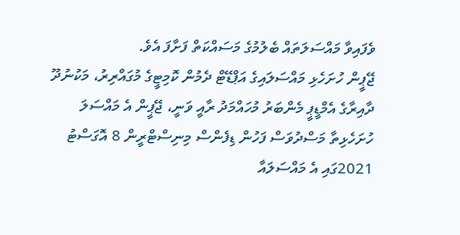ވެފައިވާ މައްސަލަތައް ބެލުމުގެ މަސައްކަތް ފަށާފަ އެވެ.
ޖޭޕީން ހުށަހެޅި މައްސަލައިގެ އަޕްޑޭޓް ދެމުން ކޮމިޓީގެ މުގައްރިރު، މަކުނުދޫ ދާއިރާގެ އެމްޑީޕީ މެންބަރު މުހައްމަދު ރާއީ ވަނީ، ޖޭޕީން އެ މައްސަލަ ހުށަހެޅިތާ މަސްދުވަސް ފަހުން ޑިފެންސް މިނިސްޓްރީން 8 އޮގަސްޓު 2021ގައި އެ މައްސަލައާ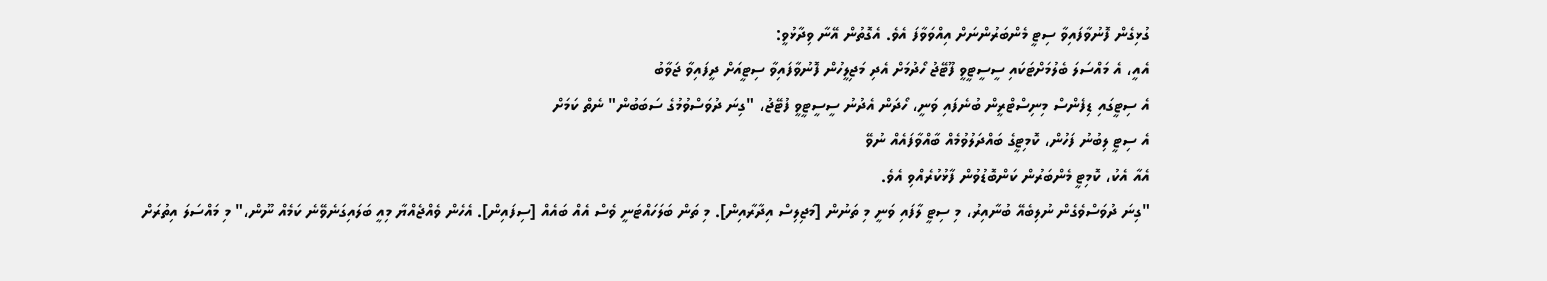ގުޅިގެން ފޮނުވާފައިވާ ސިޓީ މެންބަރުންނަށް އިއްވަވާފަ އެވެ. އެގޮތުން އޭނާ ވިދާޅުވީ:
އެއީ، އެ މައްސަލަ ބެލުމަށްޓަކައި ސީސީޓީވީ ފޫޓޭޖު ހޯދުމަށް އެދި މަޖިލީހުން ފޮނުވާފައިވާ ސިޓީއަށް ދީފައިވާ ޖަވާބު
އެ ސިޓީގައި ޑިފެންސް މިނިސްޓްރީން ބުނެފައި ވަނީ، ހޯދަން އެދުނު ސީސީޓީވީ ފުޓޭޖު، "ގިނަ ދުވަސްވުމުގެ ސަބަބުން" ނެތް ކަމަށް
އެ ސިޓީ ލިބުނު ފަހުން، ކޮމިޓީގެ ބައްދަލުވުމެއް ބާއްވާފައެއް ނުވޭ
އެއާ އެކު، ކޮމިޓީ މެންބަރުން ކަންބޮޑުވުން ފާޅުކުރެއްވި އެވެ.
"ގިނަ ދުވަސްވެގެން ނުލިބެއޭ ބުނާއިރު، މި ސިޓީ ލާފައި ވަނީ މި ތަނުން [މަޖިލިސް އިދާރާއިން]. މި ތަން ބަލަހައްޓަނީ ވެސް އެއް ބައެއް [ސިފައިން]. އެހެން ވެއްޖެއްޔާ މިއީ ބަލައިގަނެވޭނެ ކަމެއް ނޫން،" މި މައްސަލަ އިތުރަށް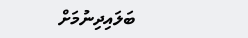ބަލައިދިނުމަށް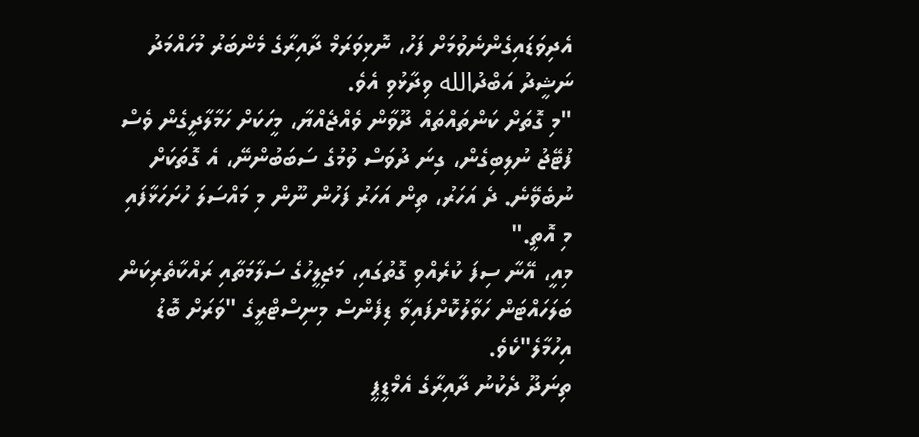އެދިވަޑައިގެންނެވުމަށް ފަހު، ނޮޅިވަރަމް ދާއިރާގެ މެންބަރު މުހައްމަދު ނަޝީދު އަބްދުالله ވިދާޅުވި އެވެ.
"މި ގޮތަށް ކަންތައްތައް ދޫވާން ވެއްޖެއްޔާ، މީހަކަށް ހަމާލާދީގެން ވެސް ފުޓޭޖު ނުލިބިގެން، ގިނަ ދުވަސް ވުމުގެ ސަބަބުންނޭ، އެ ގޮތަކަށް ނުބެވޭނެ. ދެ އަހަރު، ތިން އަހަރު ފަހުން ނޫން މި މައްސަލަ ހުށަހަޅާފައި މި އޮތީ."
މިއީ، އޭނާ ސިފަ ކުރެއްވި ގޮތުގައި، މަޖިލީހުގެ ސަލާމަތާއި ރައްކާތެރިކަން ބަލަހައްޓަން ހަވާލުކޮށްފައިވާ ޑިފެންސް މިނިސްޓްރީގެ "ވަރަށް ބޮޑު އިހުމާލެ"ކެވެ.
ތިނަދޫ ދެކުނު ދާއިރާގެ އެމްޑީޕީ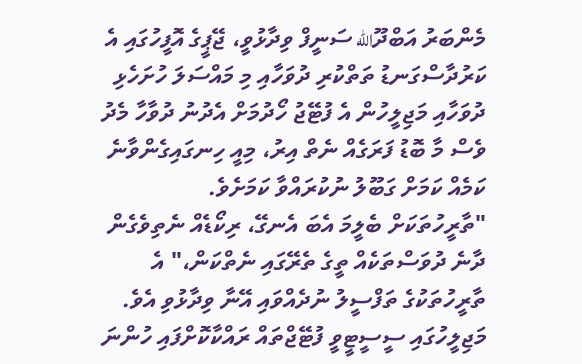މެންބަރު އަބްދޫالله ސަނީފް ވިދާޅުވީ، ޖޭޕީގެ އޮފީހުގައި އެ ކަރުދާސްގަނޑު ތަތްކުރި ދުވަހާއި މި މައްސަލަ ހުށަހެޅި ދުވަހާއި މަޖިލީހުން އެ ފުޓޭޖު ހޯދުމަށް އެދުނު ދުވާހާ މެދު ވެސް މާ ބޮޑު ފަރަގެއް ނެތް އިރު، މިއީ ހިނގައިގެންވާނެ ކަމެއް ކަމަށް ގަބޫލު ނުކުރައްވާ ކަމަށެވެ.
"ތާރީހުތަކަށް ބެލީމަ އެބަ އެނގޭ، ރިކޯޑެއް ނެތިވެގެން ދާނެ ދުވަސްތަކެއް ތީގެ ތެރޭގައި ނެތްކަން،" އެ ތާރީހުތަކުގެ ތަފްސީލު ނުދެއްވައި އޭނާ ވިދާޅުވި އެވެ.
މަޖިލީހުގައި ސީސީޓީވީ ފުޓޭޖްތައް ރައްކާކޮށްފައި ހުންނަ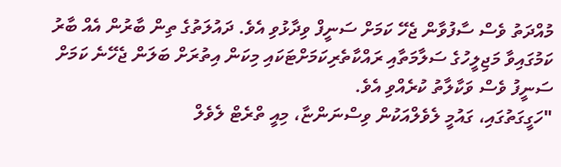މުއްދަތު ވެސް ސާފުވާން ޖެހޭ ކަމަށް ސަނީފް ވިދާޅުވި އެވެ. ދައުލަތުގެ ތިން ބާރުން އެއް ބާރު ކަމުގައިވާ މަޖިލީހުގެ ސަލާމަތާއި ރައްކާތެރިކަމަށްޓަކައި މިކަން އިތުރަށް ބަލަން ޖެހޭނެ ކަމަށް ސަނީފު ވެސް ވަކާލާތު ކުރެއްވި އެވެ.
"ހަގީގަތުގައި، ގައުމީ ލެވެލްއަކުން ވިސްނަންޏާ، މިއީ ތްރެޓް ލެވެލް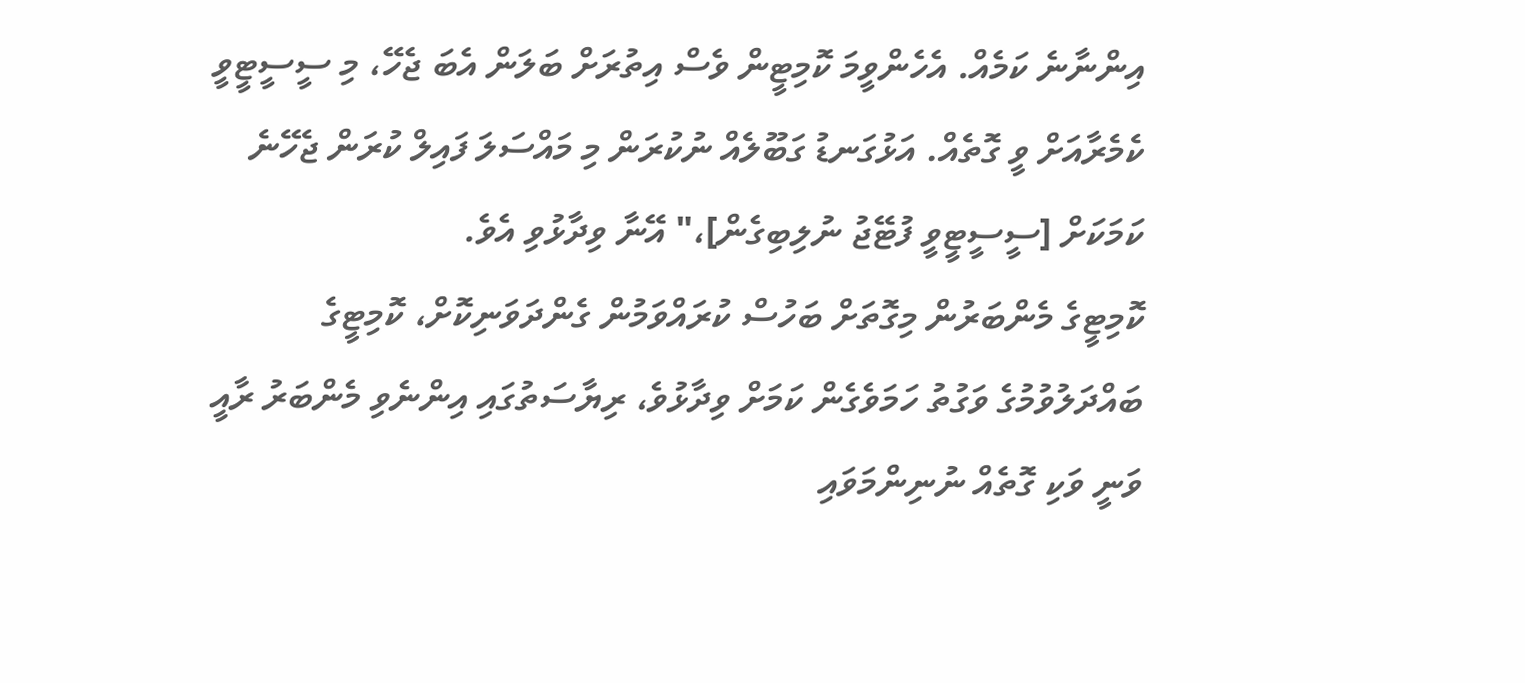އިންނާނެ ކަމެއް. އެހެންވީމަ ކޮމިޓީން ވެސް އިތުރަށް ބަލަން އެބަ ޖެހޭ، މި ސީސީޓީވީ ކެމެރާއަށް ވީ ގޮތެއް. އަޅުގަނޑު ގަބޫލެއް ނުކުރަން މި މައްސަލަ ފައިލް ކުރަން ޖެހޭނެ ކަމަކަށް [ސީސީޓީވީ ފުޓޭޖު ނުލިބިގެން]،" އޭނާ ވިދާޅުވި އެވެ.
ކޮމިޓީގެ މެންބަރުން މިގޮތަށް ބަހުސް ކުރައްވަމުން ގެންދަވަނިކޮށް، ކޮމިޓީގެ ބައްދަލުވުމުގެ ވަގުތު ހަމަވެގެން ކަމަށް ވިދާޅުވެ، ރިޔާސަތުގައި އިންނެވި މެންބަރު ރާއީ ވަނީ ވަކި ގޮތެއް ނުނިންމަވައި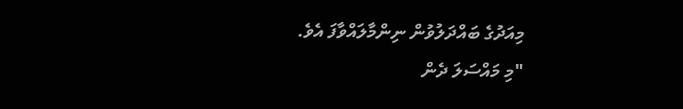މިއަދުގެ ބައްދަލުވުން ނިންމާލައްވާފަ އެވެ.
"މި މައްސަލަ ދެން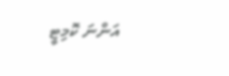އަންނަ ކޮމިޓީ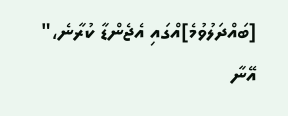[ބައްދަލުވުމެ]އްގައި އެޖެންޑާ ކުރާނެ،" އޭނާ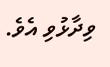ވިދާޅުވި އެވެ.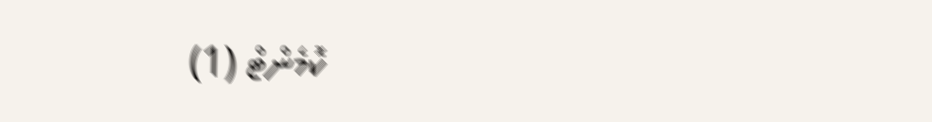ކޮމެންޓް (1)